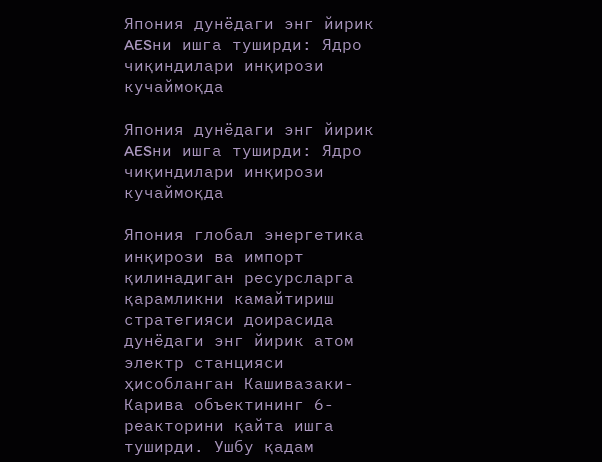Япония дунёдаги энг йирик AESни ишга туширди: Ядро чиқиндилари инқирози кучаймоқда

Япония дунёдаги энг йирик AESни ишга туширди: Ядро чиқиндилари инқирози кучаймоқда

Япония глобал энергетика инқирози ва импорт қилинадиган ресурсларга қарамликни камайтириш стратегияси доирасида дунёдаги энг йирик атом электр станцияси ҳисобланган Кашивазаки-Карива объектининг 6-реакторини қайта ишга туширди. Ушбу қадам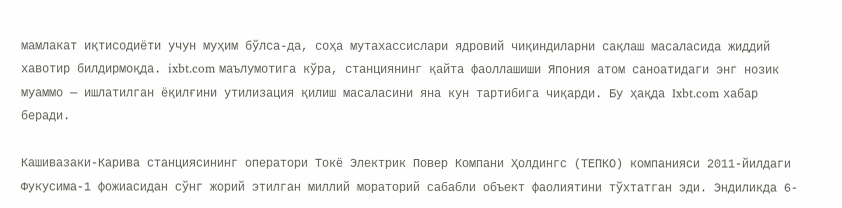мамлакат иқтисодиёти учун муҳим бўлса-да, соҳа мутахассислари ядровий чиқиндиларни сақлаш масаласида жиддий хавотир билдирмоқда. ixbt.com маълумотига кўра, станциянинг қайта фаоллашиши Япония атом саноатидаги энг нозик муаммо — ишлатилган ёқилғини утилизация қилиш масаласини яна кун тартибига чиқарди. Бу ҳақда Ixbt.com хабар беради.

Кашивазаки-Карива станциясининг оператори Токё Электрик Повер Компани Ҳолдингс (ТEПКО) компанияси 2011-йилдаги Фукусима-1 фожиасидан сўнг жорий этилган миллий мораторий сабабли объект фаолиятини тўхтатган эди. Эндиликда 6-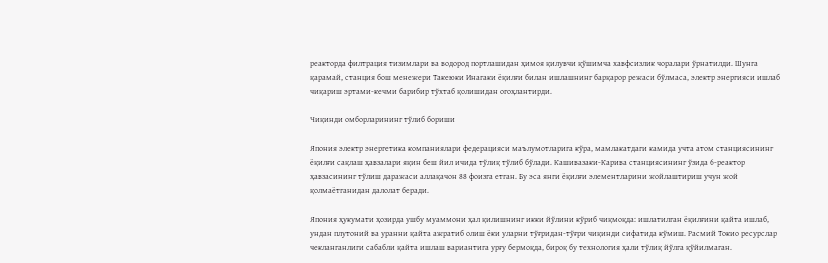реакторда филтрация тизимлари ва водород портлашидан ҳимоя қилувчи қўшимча хавфсизлик чоралари ўрнатилди. Шунга қарамай, станция бош менежери Такеюки Инагаки ёқилғи билан ишлашнинг барқарор режаси бўлмаса, электр энергияси ишлаб чиқариш эртами-кечми барибир тўхтаб қолишидан огоҳлантирди.

Чиқинди омборларининг тўлиб бориши

Япония электр энергетика компаниялари федерацияси маълумотларига кўра, мамлакатдаги камида учта атом станциясининг ёқилғи сақлаш ҳавзалари яқин беш йил ичида тўлиқ тўлиб бўлади. Кашивазаки-Карива станциясининг ўзида 6-реактор ҳавзасининг тўлиш даражаси аллақачон 88 фоизга етган. Бу эса янги ёқилғи элементларини жойлаштириш учун жой қолмаётганидан далолат беради.

Япония ҳукумати ҳозирда ушбу муаммони ҳал қилишнинг икки йўлини кўриб чиқмоқда: ишлатилган ёқилғини қайта ишлаб, ундан плутоний ва уранни қайта ажратиб олиш ёки уларни тўғридан-тўғри чиқинди сифатида кўмиш. Расмий Токио ресурслар чекланганлиги сабабли қайта ишлаш вариантига урғу бермоқда, бироқ бу технология ҳали тўлиқ йўлга қўйилмаган.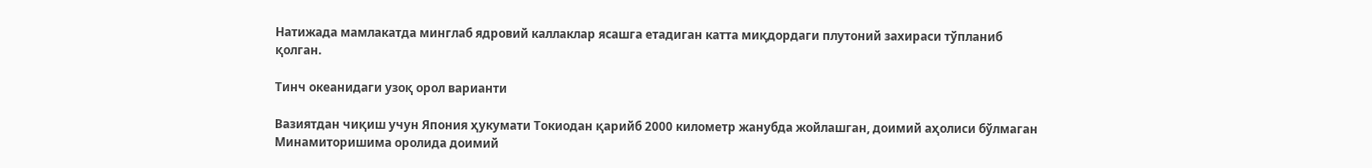Натижада мамлакатда минглаб ядровий каллаклар ясашга етадиган катта миқдордаги плутоний захираси тўпланиб қолган.

Тинч океанидаги узоқ орол варианти

Вазиятдан чиқиш учун Япония ҳукумати Токиодан қарийб 2000 километр жанубда жойлашган, доимий аҳолиси бўлмаган Минамиторишима оролида доимий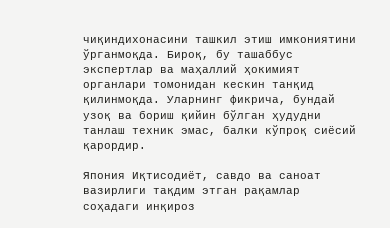чиқиндихонасини ташкил этиш имкониятини ўрганмоқда. Бироқ, бу ташаббус экспертлар ва маҳаллий ҳокимият органлари томонидан кескин танқид қилинмоқда. Уларнинг фикрича, бундай узоқ ва бориш қийин бўлган ҳудудни танлаш техник эмас, балки кўпроқ сиёсий қарордир.

Япония Иқтисодиёт, савдо ва саноат вазирлиги тақдим этган рақамлар соҳадаги инқироз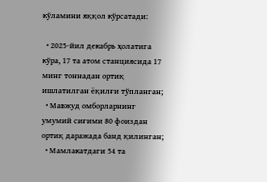кўламини яққол кўрсатади:

  • 2025-йил декабрь ҳолатига кўра, 17 та атом станциясида 17 минг тоннадан ортиқ ишлатилган ёқилғи тўпланган;
  • Мавжуд омборларнинг умумий сиғими 80 фоиздан ортиқ даражада банд қилинган;
  • Мамлакатдаги 54 та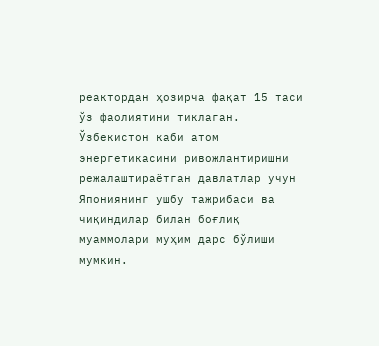реактордан ҳозирча фақат 15 таси ўз фаолиятини тиклаган.
Ўзбекистон каби атом энергетикасини ривожлантиришни режалаштираётган давлатлар учун Япониянинг ушбу тажрибаси ва чиқиндилар билан боғлиқ муаммолари муҳим дарс бўлиши мумкин.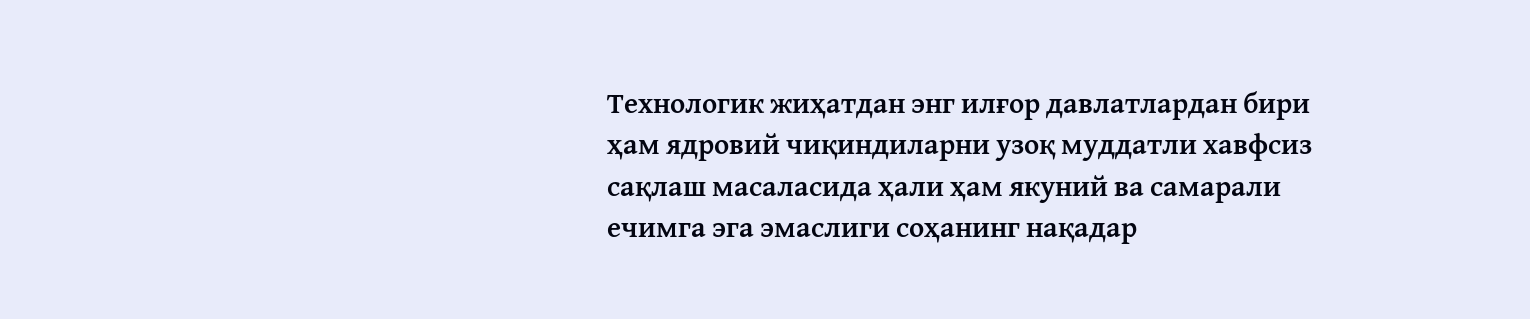Технологик жиҳатдан энг илғор давлатлардан бири ҳам ядровий чиқиндиларни узоқ муддатли хавфсиз сақлаш масаласида ҳали ҳам якуний ва самарали ечимга эга эмаслиги соҳанинг нақадар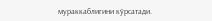мураккаблигини кўрсатади.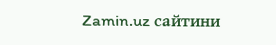Zamin.uz сайтини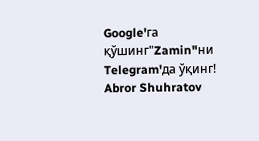Google'га қўшинг"Zamin"ни Telegram'да ўқинг!
Abror Shuhratov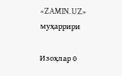«ZAMIN.UZ» муҳаррири

Изоҳлар 0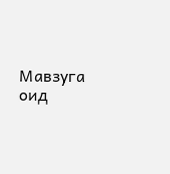Мавзуга оид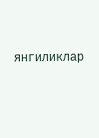янгиликлар